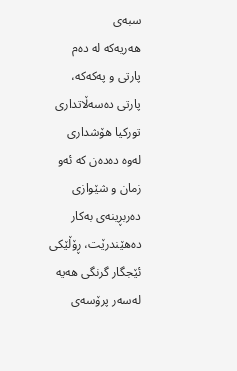سبەی
هەریەکە لە دەم پارتی و پەکەکە، پارتى دەسەڵاتداری تورکیا هۆشداری لەوە دەدەن کە ئەو زمان و شێوازی دەربڕینەی بەکار دەهێندرێت، ڕۆڵێکی ئێجگار گرنگی هەیە لەسەر پرۆسەی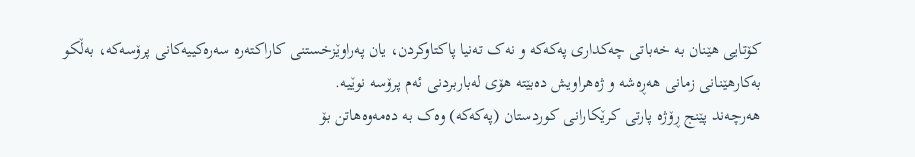کۆتایی هێنان بە خەباتی چەکداری پەکەکە و نەک تەنیا پاکتاوکردن، یان پەراوێزخستنی کاراکتەرە سەرەکییەکانی پرۆسەکە، بەڵکو بەکارهێنانی زمانی هەڕەشە و ژەهراویش دەبێتە هۆی لەباربردنی ئەم پرۆسە نوێیە.
هەرچەند پێنج ڕۆژە پارتی کرێکارانی کوردستان (پەکەکە) وەک بە دەمەوەهاتن بۆ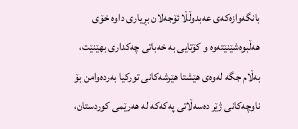بانگەوازەکەی عەبدوڵڵا ئۆجەلان بڕیاری داوە خۆی هەڵبوەشێنێتەوە و کۆتایی بە خەباتی چەکداری بهێنێت، بەڵام جگە لەوەی هێشتا هێرشەکانی تورکیا بەردەوامن بۆ ناوچەکانی ژێر دەسەڵاتی پەکەکە لە هەرێمی کوردستان،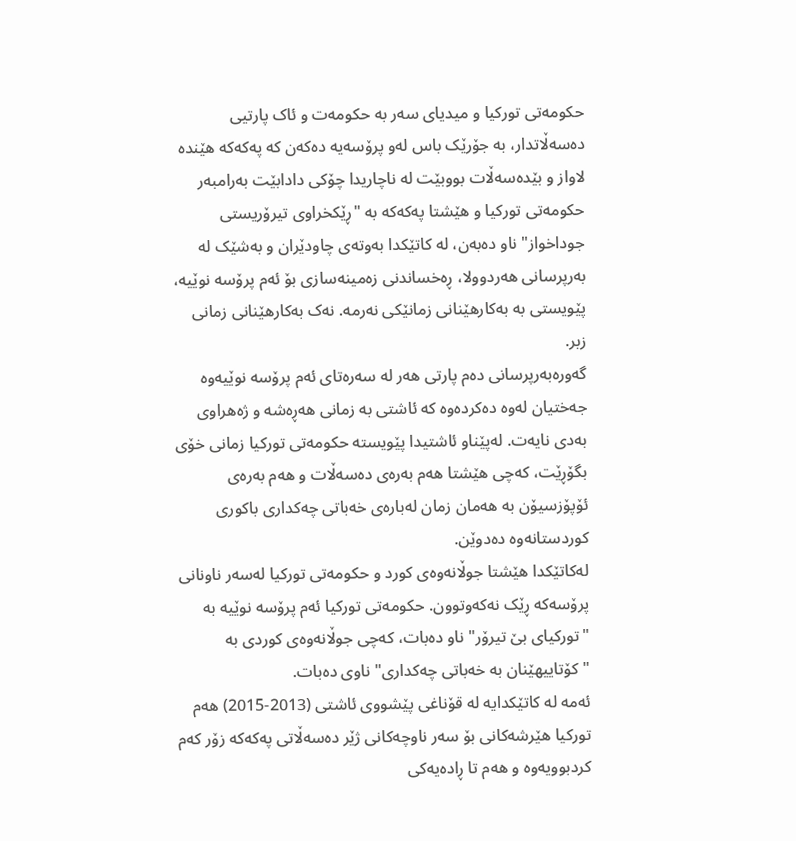حکومەتی تورکیا و میدیای سەر بە حکومەت و ئاک پارتیی دەسەڵاتدار، بە جۆرێک باس لەو پرۆسەیە دەکەن کە پەکەکە هێندە لاواز و بێدەسەڵات بووبێت لە ناچاریدا چۆکی دادابێت بەرامبەر حکومەتی تورکیا و هێشتا پەکەکە بە "ڕێکخراوی تیرۆریستی جوداخواز" ناو دەبەن، لە کاتێکدا بەوتەى چاودێران و بەشێک لە بەرپرسانى هەردوولا، ڕەخساندنی زەمینەسازی بۆ ئەم پرۆسە نوێیە، پێویستی بە بەکارهێنانی زمانێکی نەرمە. نەک بەکارهێنانی زمانى زبر.
گەورەبەرپرسانی دەم پارتی هەر لە سەرەتای ئەم پرۆسە نوێیەوە جەختیان لەوە دەکردەوە کە ئاشتی بە زمانی هەڕەشە و ژەهراوی بەدی نایەت. لەپێناو ئاشتیدا پێویستە حکومەتی تورکیا زمانی خۆی بگۆڕێت، کەچی هێشتا هەم بەرەی دەسەڵات و هەم بەرەی ئۆپۆزسیۆن بە هەمان زمان لەبارەی خەباتی چەکداری باکوری کوردستانەوە دەدوێن.
لەکاتێکدا هێشتا جوڵانەوەی کورد و حکومەتی تورکیا لەسەر ناونانی پرۆسەکە ڕێک نەکەوتوون. حکومەتی تورکیا ئەم پرۆسە نوێیە بە "تورکیای بێ تیرۆر" ناو دەبات، کەچی جوڵانەوەی کوردی بە "کۆتاییهێنان بە خەباتی چەکداری" ناوی دەبات.
ئەمە لە کاتێکدایە لە قۆناغی پێشووی ئاشتی (2013-2015) هەم تورکیا هێرشەکانی بۆ سەر ناوچەکانی ژێر دەسەڵاتی پەکەکە زۆر کەم کردبوویەوە و هەم تا ڕادەیەکی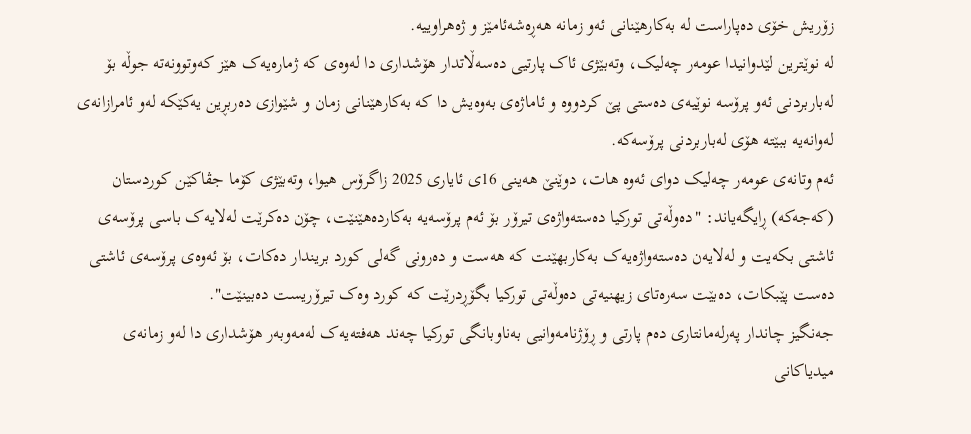زۆریش خۆی دەپاراست لە بەکارهێنانی ئەو زمانە هەڕەشەئامێز و ژەهراوییە.
لە نوێترین لێدوانیدا عومەر چەلیک، وتەبێژی ئاک پارتیی دەسەڵاتدار هۆشداری دا لەوەی کە ژمارەیەک هێز کەوتوونەتە جوڵە بۆ لەباربردنی ئەو پرۆسە نوێیەی دەستی پێ کردووە و ئاماژەی بەوەیش دا کە بەکارهێنانی زمان و شێوازی دەربڕین یەکێکە لەو ئامرازانەی لەوانەیە ببێتە هۆی لەباربردنی پرۆسەکە.
ئەم وتانەی عومەر چەلیک دوای ئەوە هات، دوێنێ هەینی 16ی ئایاری 2025 زاگرۆس هیوا، وتەبێژی کۆما جڤاکێن کوردستان (کەجەکە) ڕایگەیاند: "دەوڵەتی تورکیا دەستەواژەی تیرۆر بۆ ئەم پرۆسەیە بەکاردەهێنێت، چۆن دەکرێت لەلایەک باسی پرۆسەی ئاشتی بکەیت و لەلایەن دەستەواژەیەک بەکاربهێنت کە هەست و دەرونی گەلی کورد بریندار دەکات، بۆ ئەوەی پرۆسەی ئاشتی دەست پێبکات، دەبێت سەرەتای زیهنیەتی دەوڵەتی تورکیا بگۆڕدرێت کە کورد وەک تیرۆریست دەبینێت".
جەنگیز چاندار پەرلەمانتاری دەم پارتی و ڕۆژنامەوانیی بەناوبانگی تورکیا چەند هەفتەیەک لەمەوبەر هۆشداری دا لەو زمانەی میدیاکانی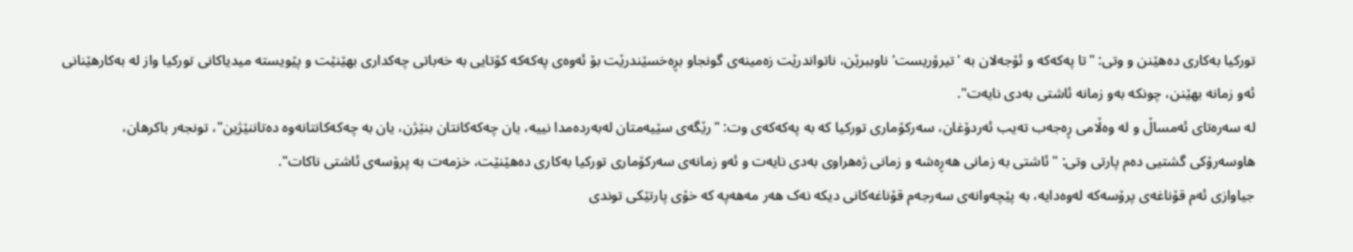تورکیا بەکاری دەهێنن و وتی: "تا پەکەکە و ئۆجەلان بە 'تیرۆریست' ناوببرێن، ناتواندرێت زەمینەی گونجاو بڕەخسێندرێت بۆ ئەوەی پەکەکە کۆتایی بە خەباتی چەکداری بهێنێت و پێویستە میدیاکانی تورکیا واز لە بەکارهێنانی ئەو زمانە بهێنن، چونکە بەو زمانە ئاشتی بەدی نایەت".
لە سەرەتای ئەمساڵ و لە وەڵامی ڕەجەب تەیب ئەردۆغان، سەرکۆماری تورکیا کە بە پەکەکەی وت: "رێگەی سێیەمتان لەبەردەمدا نییە، یان چەکەکانتان بنێژن، یان بە چەکەکانتانەوە دەتاننێژین"، تونجەر باکرهان، هاوسەرۆکی گشتیی دەم پارتی وتی: "ئاشتی بە زمانی هەڕەشە و زمانی ژەهراوی بەدی نایەت و ئەو زمانەی سەرکۆماری تورکیا بەکاری دەهێنێت، خزمەت بە پرۆسەی ئاشتی ناکات".
جیاوازی ئەم قۆناغەی پرۆسەکە لەوەدایە، بە پێچەوانەی سەرجەم قۆناغەکانی دیکە نەک هەر مەهەپە کە خۆی پارتێکی توندی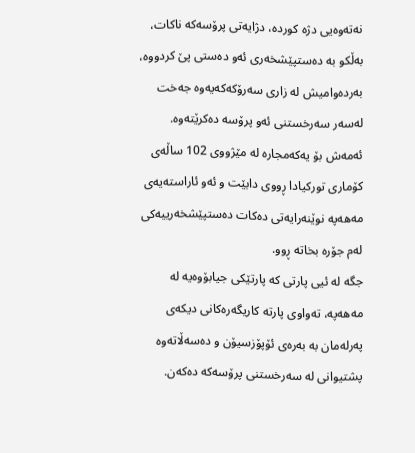نەتەوەیی دژە کوردە، دژایەتی پرۆسەکە ناکات، بەڵکو بە دەستپێشخەری ئەو دەستی پێ کردووە، بەردەوامیش لە زاری سەرۆکەکەیەوە جەخت لەسەر سەرخستنی ئەو پرۆسە دەکرێتەوە.
ئەمەش بۆ یەکەمجارە لە مێژووی 102 ساڵەی کۆماری تورکیادا ڕووی دابێت و ئەو ئاراستەیەی مەهەپە نوێنەرایەتی دەکات دەستپێشخەرییەکی لەم جۆرە بخاتە ڕوو.
جگە لە ئیی پارتی کە پارتێکی جیابۆوەیە لە مەهەپە، تەواوی پارتە کاریگەرەکانی دیکەی پەرلەمان بە بەرەی ئۆپۆزسیۆن و دەسەڵاتەوە پشتیوانی لە سەرخستنی پرۆسەکە دەکەن.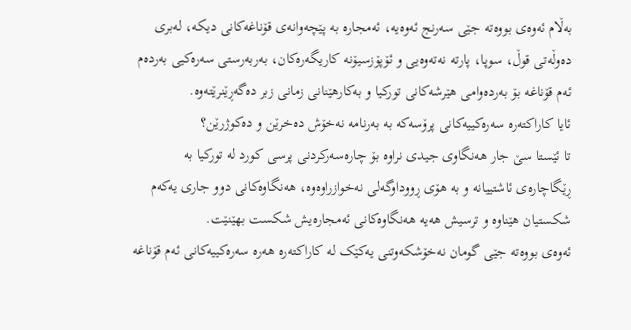بەڵام ئەوەی بووەتە جێی سەرنج ئەوەیە، ئەمجارە بە پێچەوانەی قۆناغەکانی دیکە، لەبری دەوڵەتی قوڵ، سوپا، پارتە نەتەوەیی و ئۆپۆزسیۆنە کاریگەرەکان، بەربەرستی سەرەکیی بەردەم ئەم قۆناغە بۆ بەردەوامی هێرشەکانی تورکیا و بەکارهێنانی زمانى زبر دەگەڕێنرێتەوە.
ئایا کاراکتەرە سەرەکییەکانی پرۆسەکە بە بەرنامە نەخۆش دەخرێن و دەکوژرێن؟
تا ئێستا سێ جار هەنگاوی جیدی نراوە بۆ چارەسەرکردنی پرسی کورد لە تورکیا بە ڕێگاچارەی ئاشتییانە و بە هۆی ڕووداوگەلی نەخوازراوەوە، هەنگاوەکانی دوو جاری یەکەم شکستیان هێناوە و ترسیش هەیە هەنگاوەکانی ئەمجارەیش شکست بهێنێت.
ئەوەی بووەتە جێی گومان نەخۆشکەوتنی یەکێک لە کاراکتەرە هەرە سەرەکییەکانی ئەم قۆناغە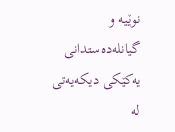نوێیە و گیانلەدەستدانی یەکێکی دیکەیەتی لە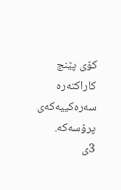کۆی پێنج کاراکتەرە سەرەکییەکەی پرۆسەکە.
3ی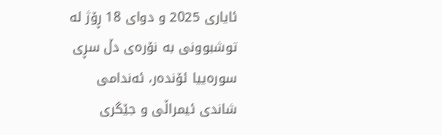ئایاری 2025 و دوای 18 ڕۆژ لە توشبوونی بە نۆرەی دڵ سڕی سورەییا ئۆندەر، ئەندامی شاندی ئیمراڵی و جێگری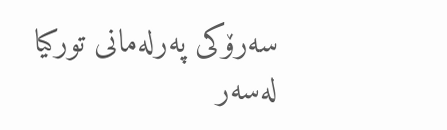سەرۆکی پەرلەمانی تورکیا لەسەر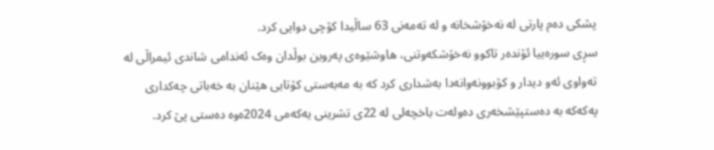پشکی دەم پارتی لە نەخۆشخانە و لە تەمەنی 63 ساڵیدا کۆچی دوایی کرد.
سڕی سورەییا ئۆندەر تاکوو نەخۆشکەوتنی، هاوشێوەی پەروین بوڵدان وەک ئەندامی شاندی ئیمراڵی لە تەواوی ئەو دیدار و کۆبوونەوانەدا بەشداری کرد کە بە مەبەستی کۆتایی هێنان بە خەباتی چەکداری پەکەکە بە دەستپێشخەری دەولەت باخچەلی لە 22ی تشرینی یەکەمی 2024ەوە دەستی پێ کرد.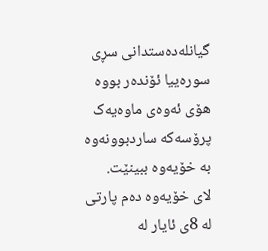گیانلەدەستدانی سڕی سورەییا ئۆندەر بووە هۆی ئەوەی ماوەیەک پرۆسەکە ساردبوونەوە بە خۆیەوە ببینێت.
لای خۆیەوە دەم پارتی لە 8ی ئایار لە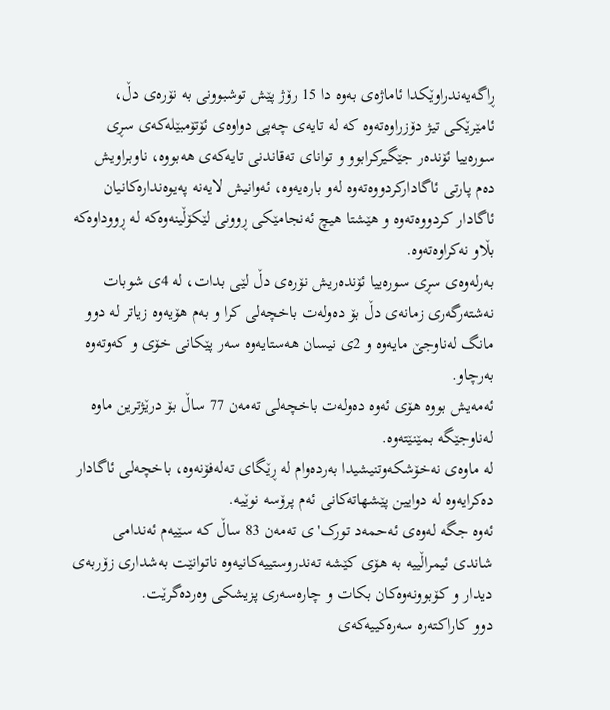ڕاگەیەندراوێکدا ئاماژەی بەوە دا 15 رۆژ پێش توشبوونى بە نۆرەی دڵ، ئامێرێکی تیژ دۆزراوەتەوە کە لە تایەى چەپی دواوەی ئۆتۆمبێلەکەى سڕی سورەییا ئۆندەر جێگیرکرابوو و توانای تەقاندنی تایەکەی هەبووە، ناوبراویش دەم پارتى ئاگادارکردووەتەوە لەو بارەیەوە، ئەوانیش لایەنە پەیوەندارەکانیان ئاگادار کردووەتەوە و هێشتا هیچ ئەنجامێکی ڕوونی لێکۆڵینەوەکە لە ڕووداوەکە بڵاو نەکراوەتەوە.
بەرلەوەی سڕی سورەییا ئۆندەریش نۆرەی دڵ لێی بدات، لە 4ی شوبات نەشتەرگەری زمانەی دڵ بۆ دەولەت باخچەلی کرا و بەم هۆیەوە زیاتر لە دوو مانگ لەناوجێ مایەوە و 2ی نیسان هەستایەوە سەر پێکانی خۆی و کەوتەوە بەرچاو.
ئەمەیش بووە هۆی ئەوە دەولەت باخچەلی تەمەن 77 ساڵ بۆ درێژترین ماوە لەناوجێگە بمێنێتەوە.
لە ماوەی نەخۆشکەوتنیشیدا بەردەوام لە ڕێگای تەلەفۆنەوە، باخچەلی ئاگادار دەکرایەوە لە دوایین پێشهاتەکانی ئەم پرۆسە نوێیە.
ئەوە جگە لەوەی ئەحمەد تورک'ی تەمەن 83 ساڵ کە سێیەم ئەندامی شاندی ئیمراڵییە بە هۆی کێشە تەندروستییەکانیەوە ناتوانێت بەشداری زۆربەی دیدار و کۆبوونەوەکان بکات و چارەسەری پزیشکی وەردەگرێت.
دوو کاراکتەرە سەرەکییەکەی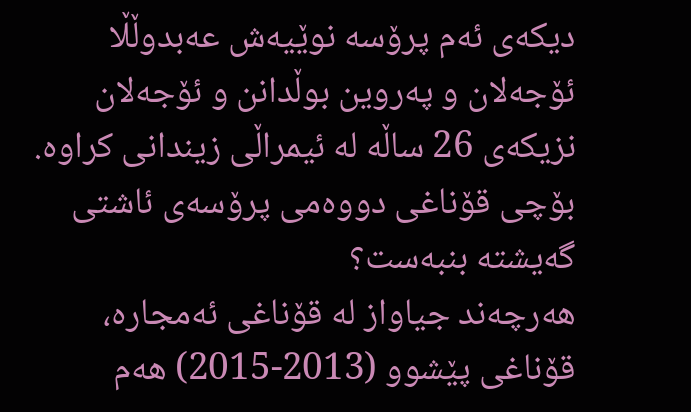دیکەی ئەم پرۆسە نوێیەش عەبدوڵڵا ئۆجەلان و پەروین بوڵدانن و ئۆجەلان نزیکەی 26 ساڵە لە ئیمراڵی زیندانی کراوە.
بۆچی قۆناغی دووەمی پرۆسەی ئاشتی گەیشتە بنبەست؟
هەرچەند جیاواز لە قۆناغی ئەمجارە، قۆناغی پێشوو (2013-2015) هەم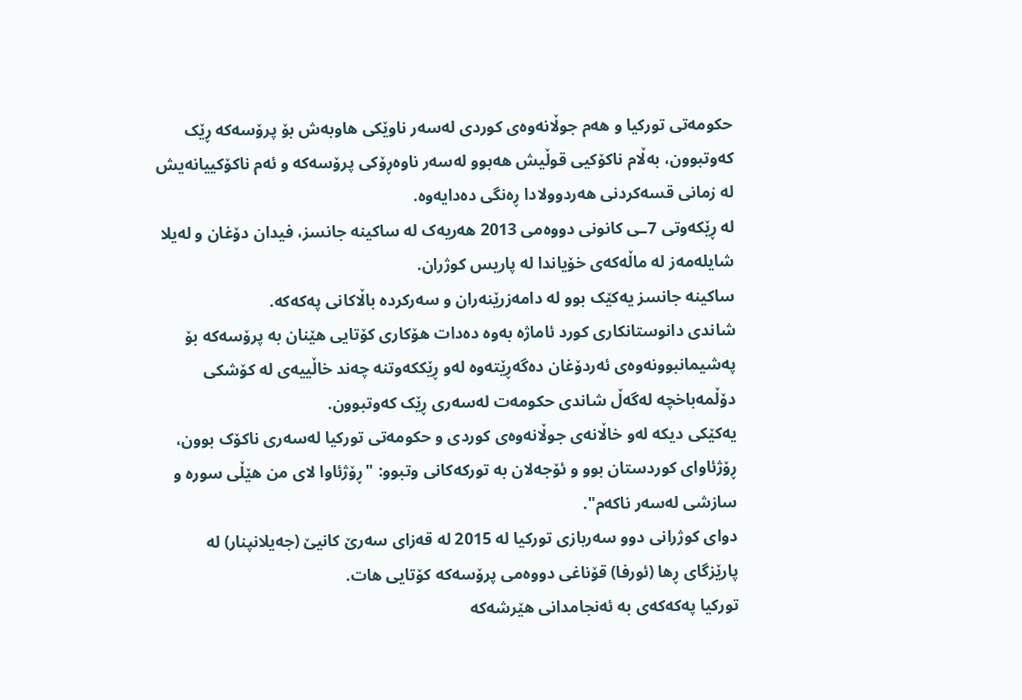حکومەتی تورکیا و هەم جوڵانەوەی کوردی لەسەر ناوێکی هاوبەش بۆ پرۆسەکە ڕێک کەوتبوون، بەڵام ناکۆکیی قوڵیش هەبوو لەسەر ناوەڕۆکی پرۆسەکە و ئەم ناکۆکییانەیش لە زمانی قسەکردنی هەردوولادا ڕەنگی دەدایەوە.
لە ڕێکەوتی 7ـی کانونی دووەمی 2013 هەریەک لە ساکینە جانسز، فیدان دۆغان و لەیلا شایلەمەز لە ماڵەکەی خۆیاندا لە پاریس کوژران.
ساکینە جانسز یەکێک بوو لە دامەزرێنەران و سەرکردە باڵاکانی پەکەکە.
شاندی دانوستانکاری کورد ئاماژە بەوە دەدات هۆکاری کۆتایی هێنان بە پرۆسەکە بۆ پەشیمانبوونەوەی ئەردۆغان دەگەڕێتەوە لەو ڕێککەوتنە چەند خاڵییەی لە کۆشکی دۆڵمەباخچە لەگەڵ شاندی حکومەت لەسەری ڕێک کەوتبوون.
یەکێکی دیکە لەو خاڵانەی جوڵانەوەی کوردی و حکومەتی تورکیا لەسەری ناکۆک بوون، ڕۆژئاوای کوردستان بوو و ئۆجەلان بە تورکەکانی وتبوو: "ڕۆژئاوا لای من هێڵی سورە و سازشی لەسەر ناکەم".
دوای کوژرانی دوو سەربازی تورکیا لە 2015 لە قەزای سەرێ کانیێ (جەیلانپنار) لە پارێزگای ڕها (ئورفا) قۆناغی دووەمی پرۆسەکە کۆتایی هات.
تورکیا پەکەکەی بە ئەنجامدانی هێرشەکە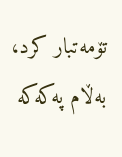تۆمەتبار کرد، بەڵام پەکەکە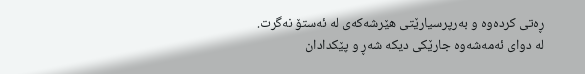ڕەتی کردەوە و بەرپرسیارێتی هێرشەکەی لە ئەستۆ نەگرت.
لە دوای ئەمەشەوە جارێکی دیکە شەڕ و پێکدادان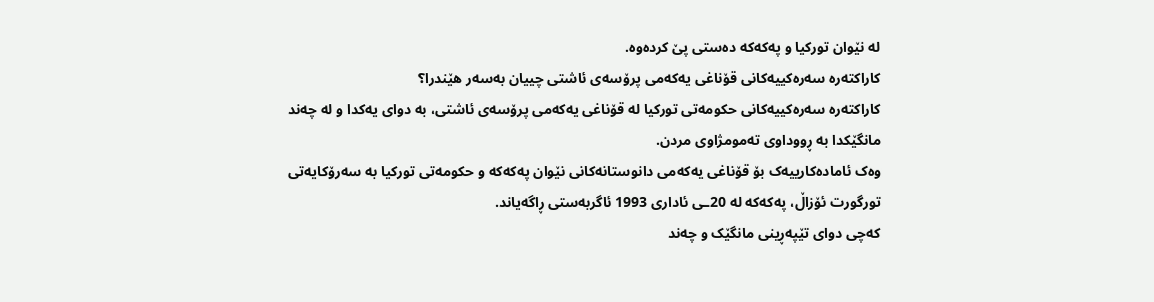لە نێوان تورکیا و پەکەکە دەستی پێ کردەوە.
کاراکتەرە سەرەکییەکانی قۆناغی یەکەمی پرۆسەی ئاشتی چییان بەسەر هێندرا؟
کاراکتەرە سەرەکییەکانی حکومەتی تورکیا لە قۆناغی یەکەمی پرۆسەی ئاشتی، بە دوای یەکدا و لە چەند مانگێکدا بە ڕووداوی تەمومژاوی مردن.
وەک ئامادەکارییەک بۆ قۆناغی یەکەمی دانوستانەکانی نێوان پەکەکە و حکومەتی تورکیا بە سەرۆکایەتی تورگورت ئۆزاڵ، پەکەکە لە 20ـی ئاداری 1993 ئاگربەستی ڕاگەیاند.
کەچی دوای تێپەڕینی مانگێک و چەند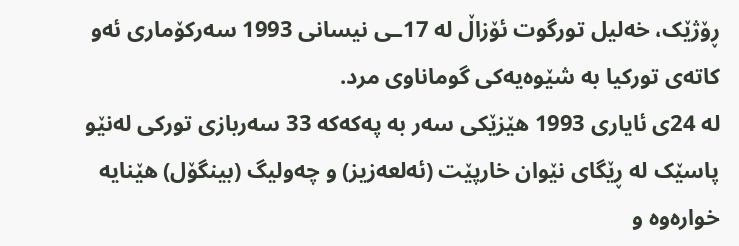ڕۆژێک، خەلیل تورگوت ئۆزاڵ لە 17ـی نیسانی 1993 سەرکۆماری ئەو کاتەی تورکیا بە شێوەیەکی گوماناوی مرد.
لە 24ی ئایاری 1993 هێزێکی سەر بە پەکەکە 33 سەربازی تورکی لەنێو پاسێک لە ڕێگای نێوان خارپێت (ئەلعەزیز) و چەولیگ (بینگۆل) هێنایە خوارەوە و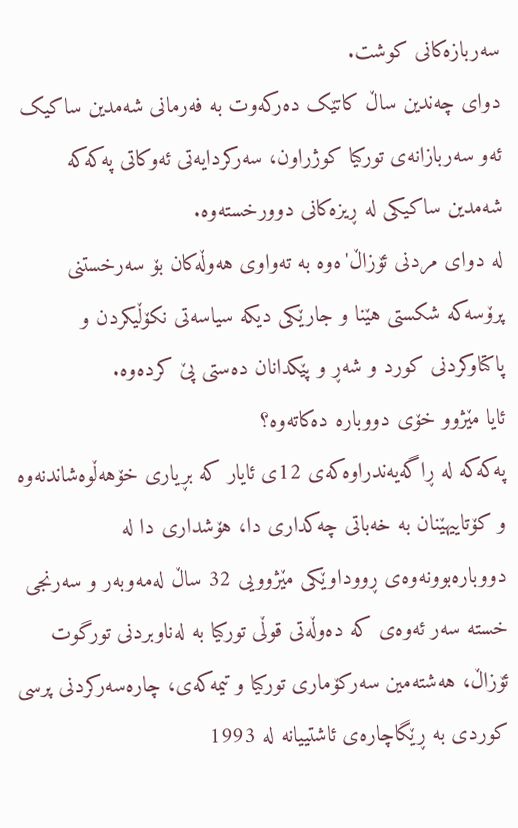سەربازەکانی کوشت.
دوای چەندین ساڵ کاتێک دەرکەوت بە فەرمانی شەمدین ساکیک ئەو سەربازانەی تورکیا کوژراون، سەرکردایەتی ئەوکاتی پەکەکە شەمدین ساکیکی لە ڕیزەکانی دوورخستەوە.
لە دوای مردنی ئۆزاڵ'ەوە بە تەواوی هەوڵەکان بۆ سەرخستنی پرۆسەکە شکستی هێنا و جارێکی دیکە سیاسەتی نکۆڵیکردن و پاکتاوکردنی کورد و شەڕ و پێکدانان دەستی پێ کردەوە.
ئایا مێژوو خۆی دووبارە دەکاتەوە؟
پەکەکە لە ڕاگەیەندراوەکەی 12ی ئایار کە بڕیاری خۆهەڵوەشاندنەوە و کۆتاییهێنان بە خەباتی چەکداری دا، هۆشداری دا لە دووبارەبوونەوەی ڕووداوێکی مێژوویی 32 ساڵ لەمەوبەر و سەرنجی خستە سەر ئەوەی کە دەوڵەتی قوڵی تورکیا بە لەناوبردنی تورگوت ئۆزاڵ، هەشتەمین سەرکۆماری تورکیا و تیمەکەی، چارەسەرکردنی پرسی کوردی بە ڕێگاچارەی ئاشتییانە لە 1993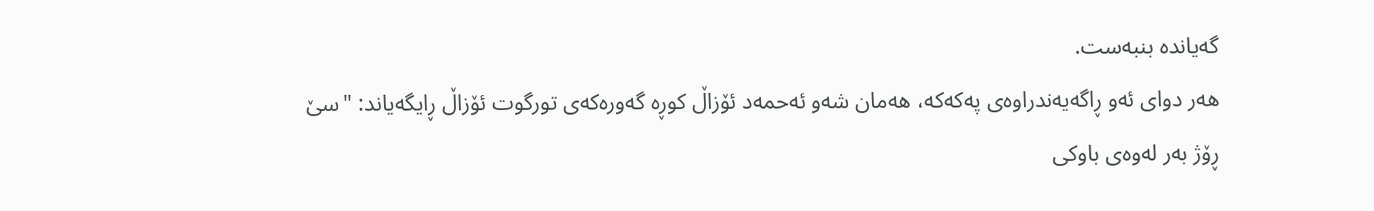گەیاندە بنبەست.
هەر دوای ئەو ڕاگەیەندراوەی پەکەکە، هەمان شەو ئەحمەد ئۆزاڵ کوڕە گەورەکەی تورگوت ئۆزاڵ ڕایگەیاند: "سێ ڕۆژ بەر لەوەی باوکی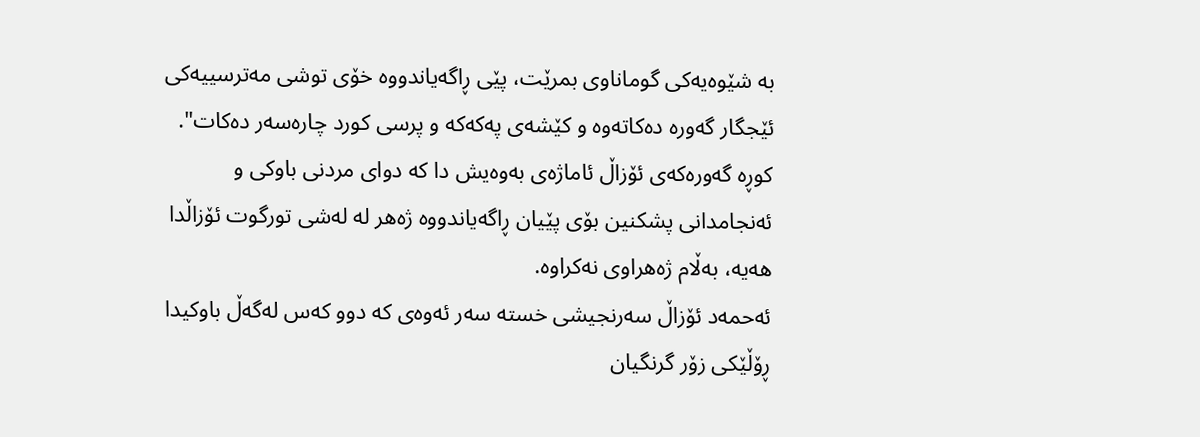بە شێوەیەکی گوماناوی بمرێت، پێی ڕاگەیاندووە خۆی توشی مەترسییەکی ئێجگار گەورە دەکاتەوە و کێشەی پەکەکە و پرسی کورد چارەسەر دەکات".
کوڕە گەورەکەی ئۆزاڵ ئاماژەی بەوەیش دا کە دوای مردنی باوکی و ئەنجامدانی پشکنین بۆی پێیان ڕاگەیاندووە ژەهر لە لەشی تورگوت ئۆزاڵدا هەیە، بەڵام ژەهراوی نەکراوە.
ئەحمەد ئۆزاڵ سەرنجیشی خستە سەر ئەوەی کە دوو کەس لەگەڵ باوکیدا ڕۆڵێکی زۆر گرنگیان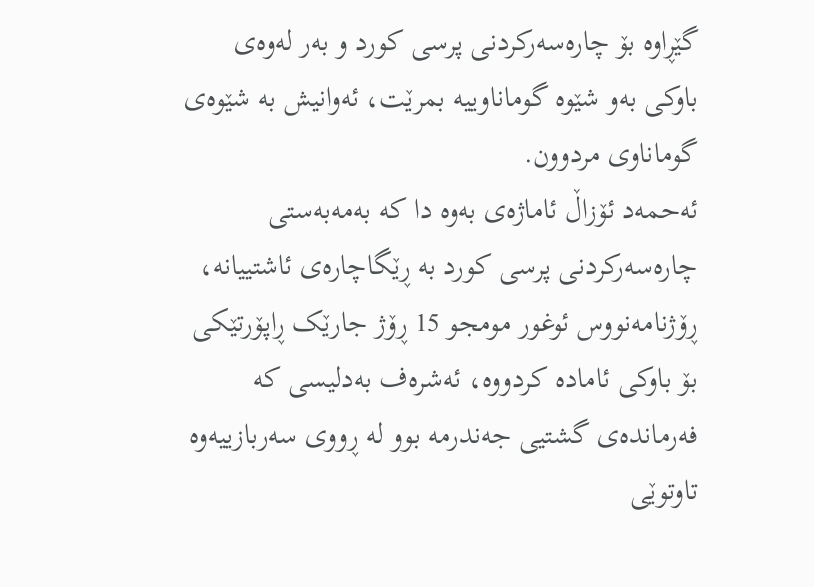گێڕاوە بۆ چارەسەرکردنی پرسی کورد و بەر لەوەی باوکی بەو شێوە گوماناوییە بمرێت، ئەوانیش بە شێوەی گوماناوی مردوون.
ئەحمەد ئۆزاڵ ئاماژەی بەوە دا کە بەمەبەستی چارەسەرکردنی پرسی کورد بە ڕێگاچارەی ئاشتییانە، ڕۆژنامەنووس ئوغور مومجو 15 ڕۆژ جارێک ڕاپۆرتێکی بۆ باوکی ئامادە کردووە، ئەشرەف بەدلیسی کە فەرماندەی گشتیی جەندرمە بوو لە ڕووی سەربازییەوە تاوتوێی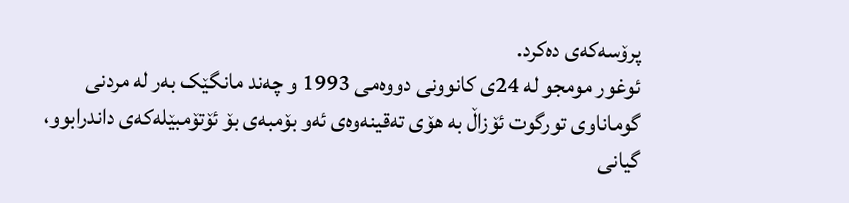پرۆسەکەی دەکرد.
ئوغور مومجو لە 24ی کانوونی دووەمی 1993 و چەند مانگێک بەر لە مردنی گوماناوی تورگوت ئۆزاڵ بە هۆی تەقینەوەی ئەو بۆمبەی بۆ ئۆتۆمبێلەکەی داندرابوو، گیانی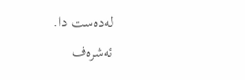لەدەست دا.
ئەشرەف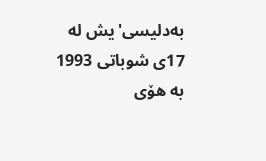بەدلیسی'یش لە 17ی شوباتی 1993 بە هۆی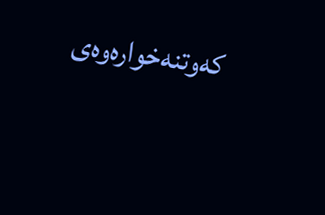کەوتنەخوارەوەی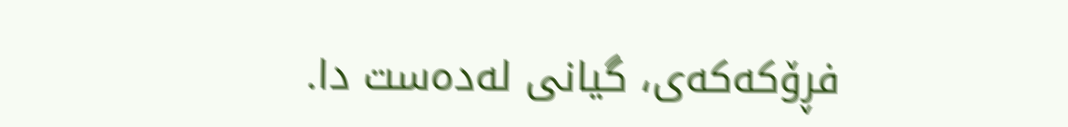فڕۆکەکەی، گیانی لەدەست دا.